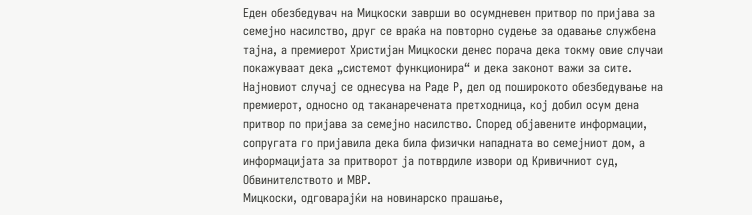Еден обезбедувач на Мицкоски заврши во осумдневен притвор по пријава за семејно насилство, друг се враќа на повторно судење за одавање службена тајна, а премиерот Христијан Мицкоски денес порача дека токму овие случаи покажуваат дека „системот функционира“ и дека законот важи за сите.
Најновиот случај се однесува на Раде Р, дел од поширокото обезбедување на премиерот, односно од таканаречената претходница, кој добил осум дена притвор по пријава за семејно насилство. Според објавените информации, сопругата го пријавила дека била физички нападната во семејниот дом, а информацијата за притворот ја потврдиле извори од Кривичниот суд, Обвинителството и МВР.
Мицкоски, одговарајќи на новинарско прашање,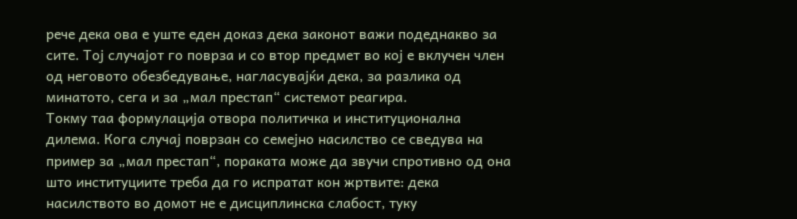рече дека ова е уште еден доказ дека законот важи подеднакво за сите. Тој случајот го поврза и со втор предмет во кој е вклучен член од неговото обезбедување, нагласувајќи дека, за разлика од минатото, сега и за „мал престап“ системот реагира.
Токму таа формулација отвора политичка и институционална дилема. Кога случај поврзан со семејно насилство се сведува на пример за „мал престап“, пораката може да звучи спротивно од она што институциите треба да го испратат кон жртвите: дека насилството во домот не е дисциплинска слабост, туку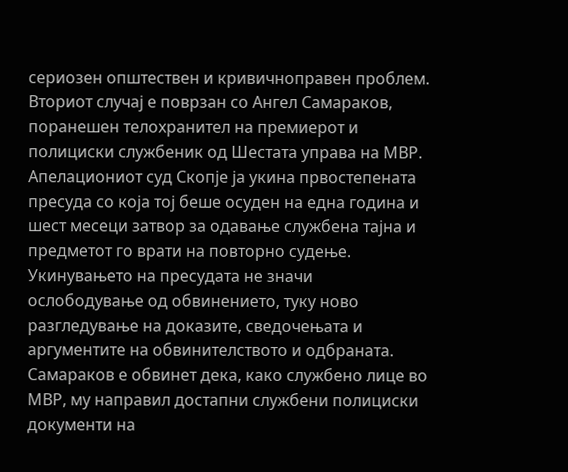сериозен општествен и кривичноправен проблем.
Вториот случај е поврзан со Ангел Самараков, поранешен телохранител на премиерот и полициски службеник од Шестата управа на МВР. Апелациониот суд Скопје ја укина првостепената пресуда со која тој беше осуден на една година и шест месеци затвор за одавање службена тајна и предметот го врати на повторно судење.
Укинувањето на пресудата не значи ослободување од обвинението, туку ново разгледување на доказите, сведочењата и аргументите на обвинителството и одбраната. Самараков е обвинет дека, како службено лице во МВР, му направил достапни службени полициски документи на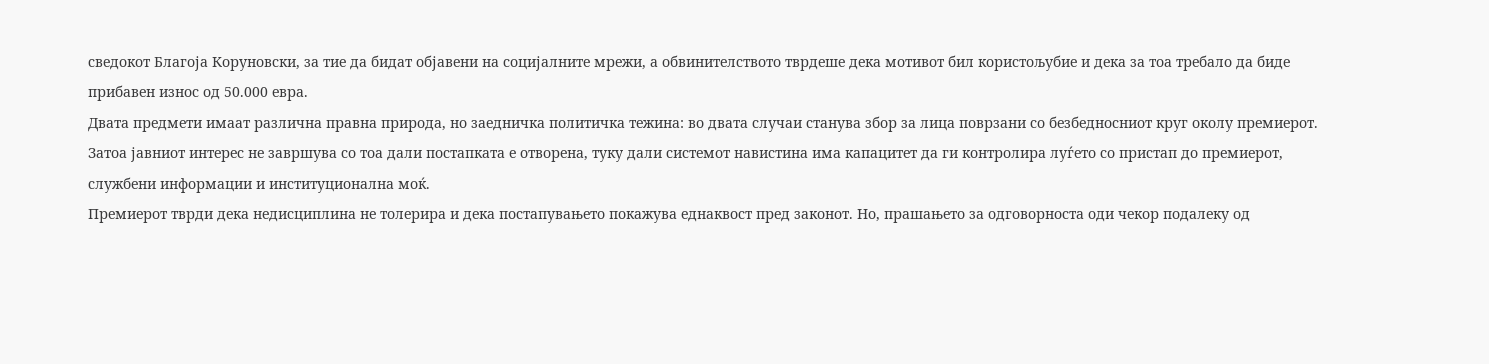сведокот Благоја Коруновски, за тие да бидат објавени на социјалните мрежи, а обвинителството тврдеше дека мотивот бил користољубие и дека за тоа требало да биде прибавен износ од 50.000 евра.
Двата предмети имаат различна правна природа, но заедничка политичка тежина: во двата случаи станува збор за лица поврзани со безбедносниот круг околу премиерот. Затоа јавниот интерес не завршува со тоа дали постапката е отворена, туку дали системот навистина има капацитет да ги контролира луѓето со пристап до премиерот, службени информации и институционална моќ.
Премиерот тврди дека недисциплина не толерира и дека постапувањето покажува еднаквост пред законот. Но, прашањето за одговорноста оди чекор подалеку од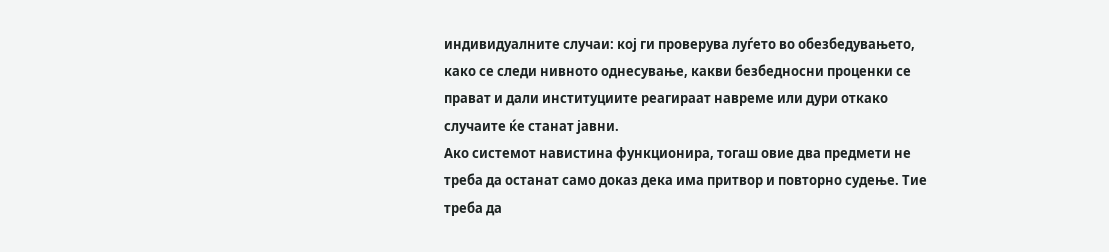индивидуалните случаи: кој ги проверува луѓето во обезбедувањето, како се следи нивното однесување, какви безбедносни проценки се прават и дали институциите реагираат навреме или дури откако случаите ќе станат јавни.
Ако системот навистина функционира, тогаш овие два предмети не треба да останат само доказ дека има притвор и повторно судење. Тие треба да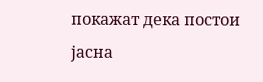покажат дека постои јасна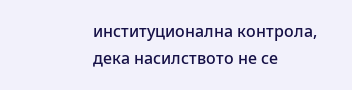институционална контрола, дека насилството не се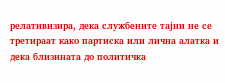релативизира, дека службените тајни не се третираат како партиска или лична алатка и дека близината до политичка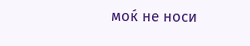моќ не носи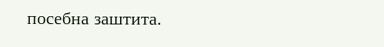посебна заштита.